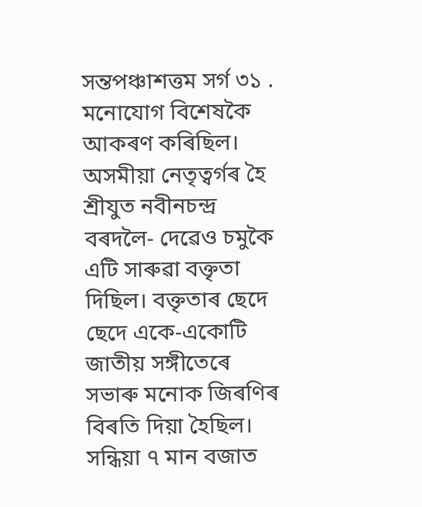সন্তপঞ্চাশত্তম সৰ্গ ৩১ . মনোযোগ বিশেষকৈ আকৰণ কৰিছিল। অসমীয়া নেতৃত্বৰ্গৰ হৈ শ্ৰীযুত নবীনচন্দ্ৰ বৰদলৈ- দেৱেও চমুকৈ এটি সাৰুৱা বক্তৃতা দিছিল। বক্তৃতাৰ ছেদে ছেদে একে-একোটি জাতীয় সঙ্গীতেৰে সভাৰু মনোক জিৰণিৰ বিৰতি দিয়া হৈছিল। সন্ধিয়া ৭ মান বজাত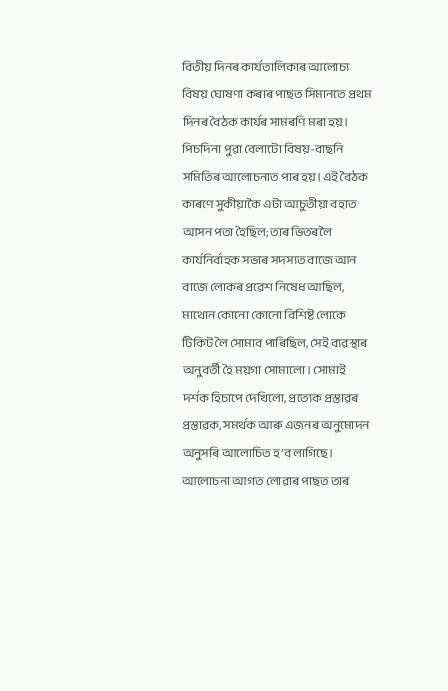বিতীয় দিনৰ কাৰ্যতালিকাৰ আলোচ্য বিষয় ঘোষণা কৰাৰ পাছত সিমানতে প্ৰথম দিনৰ বৈঠক কাৰ্যৰ সামৰণি মৰা হয়। পিচদিনা পুৱা বেলাটো বিষয়-বাছনি সমিতিৰ আলোচনাত পাৰ হয়। এই বৈঠক কাৰণে সুকীয়াকৈ এটা আচুতীয়া বহাত আসন পতা হৈছিল; তাৰ ভিতৰলৈ কাৰ্যনিৰ্বাহক সভাৰ সদস্যত বাজে আন বাজে লোকৰ প্ৰৱেশ নিষেধ আছিল, মাথোন কোনো কোনো বিশিষ্ট লোকে টিকিট লৈ সোমাব পাৰিছিল, সেই ব্যৱস্থাৰ অনুবৰ্তী হৈ ময়গা সোমালো। সোমাই দৰ্শক হিচাপে দেখিলো, প্ৰত্যেক প্ৰস্তাৱৰ প্ৰস্তাৱক, সমৰ্থক আৰু এজনৰ অনুমোদন অনুসৰি আলোচিত হ’ব লাগিছে। আলোচনা আগত লোৱাৰ পাছত তাৰ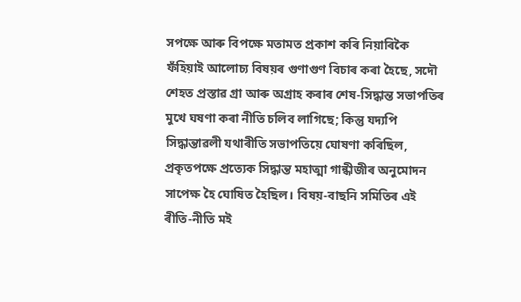সপক্ষে আৰু বিপক্ষে মতামত প্ৰকাশ কৰি নিয়াৰিকৈ ফঁহিয়াই আলোচ্য বিষয়ৰ গুণাগুণ বিচাৰ কৰা হৈছে, সদৌ শেহত প্ৰস্তাৱ গ্ৰা আৰু অগ্ৰাহ কৰাৰ শেষ-সিদ্ধান্ত সভাপতিৰ মুখে ঘষণা কৰা নীতি চলিব লাগিছে; কিন্তু যদ্যপি সিদ্ধান্তাৱলী যথাৰীতি সভাপতিয়ে ঘোষণা কৰিছিল, প্ৰকৃতপক্ষে প্ৰত্যেক সিদ্ধান্ত মহাত্মা গান্ধীজীৰ অনুমোদন সাপেক্ষ হৈ ঘোষিত হৈছিল। বিষয়-বাছনি সমিতিৰ এই ৰীতি-নীতি মই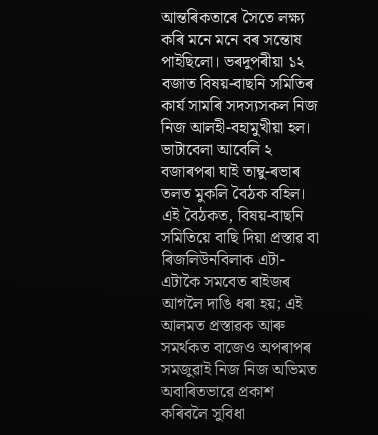আন্তৰিকতাৰে সৈতে লক্ষ্য কৰি মনে মনে বৰ সন্তোষ পাইছিলো। ভৰদুপৰীয়া ১২ বজাত বিষয়-বাছনি সমিতিৰ কাৰ্য সামৰি সদস্যসকল নিজ নিজ আলহী-বহামুখীয়া হল। ভাটাবেলা আবেলি ২ বজাৰপৰা ঘাই তাম্বু-ৰভাৰ তলত মুকলি বৈঠক বহিল। এই বৈঠকত, বিষয়-বাছনি সমিতিয়ে বাছি দিয়া প্ৰস্তাৱ বা ৰিজলিউনবিলাক এটা-এটাকৈ সমবেত ৰাইজৰ আগলৈ দাঙি ধৰা হয়; এই আলমত প্ৰস্তাৱক আৰু সমৰ্থকত বাজেও অপৰাপৰ সমজুৱাই নিজ নিজ অভিমত অবাৰিতভাৱে প্ৰকাশ কৰিবলৈ সুবিধা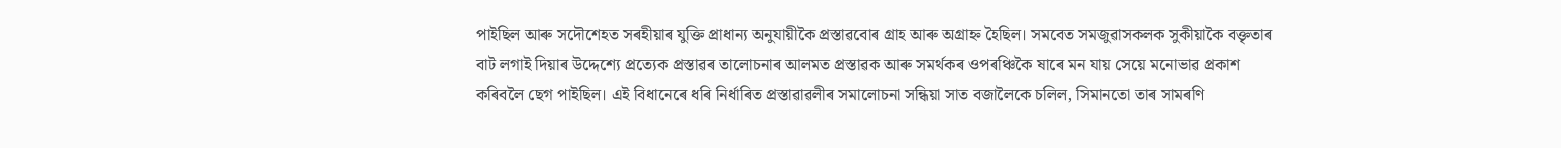পাইছিল আৰু সদৌশেহত সৰহীয়াৰ যুক্তি প্ৰাধান্য অনুযায়ীকৈ প্ৰস্তাৱবোৰ গ্ৰাহ আৰু অগ্ৰাহ্ন হৈছিল। সমবেত সমজুৱাসকলক সুকীয়াকৈ বক্তৃতাৰ বাট লগাই দিয়াৰ উদ্দেশ্যে প্ৰত্যেক প্ৰস্তাৱৰ তালোচনাৰ আলমত প্ৰস্তাৱক আৰু সমৰ্থকৰ ওপৰঞ্চিকৈ ষাৰে মন যায় সেয়ে মনোভাৱ প্ৰকাশ কৰিবলৈ ছেগ পাইছিল। এই বিধানেৰে ধৰি নিৰ্ধাৰিত প্ৰস্তাৱাৱলীৰ সমালোচনা সন্ধিয়া সাত বজালৈকে চলিল, সিমানতো তাৰ সামৰণি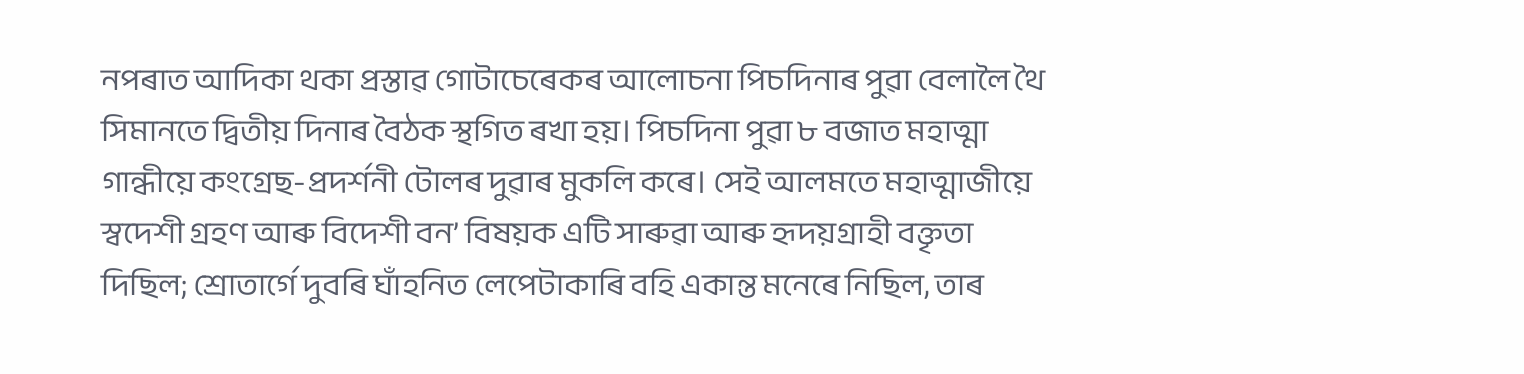নপৰাত আদিকা থকা প্ৰস্তাৱ গোটাচেৰেকৰ আলোচনা পিচদিনাৰ পুৱা বেলালৈ থৈ সিমানতে দ্বিতীয় দিনাৰ বৈঠক স্থগিত ৰখা হয়। পিচদিনা পুৱা ৮ বজাত মহাত্মা গান্ধীয়ে কংগ্ৰেছ-প্ৰদৰ্শনী টোলৰ দুৱাৰ মুকলি কৰে। সেই আলমতে মহাত্মাজীয়ে স্বদেশী গ্ৰহণ আৰু বিদেশী বন’ বিষয়ক এটি সাৰুৱা আৰু হৃদয়গ্ৰাহী বক্তৃতা দিছিল; শ্ৰোতাৰ্গে দুবৰি ঘাঁহনিত লেপেটাকাৰি বহি একান্ত মনেৰে নিছিল, তাৰ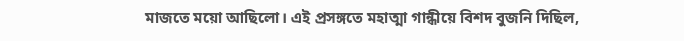মাজতে ময়ো আছিলো। এই প্ৰসঙ্গতে মহাত্মা গান্ধীয়ে বিশদ বুজনি দিছিল,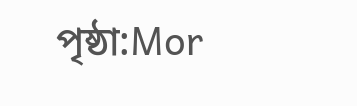পৃষ্ঠা:Mor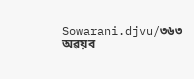Sowarani.djvu/৩৬৩
অৱয়ব